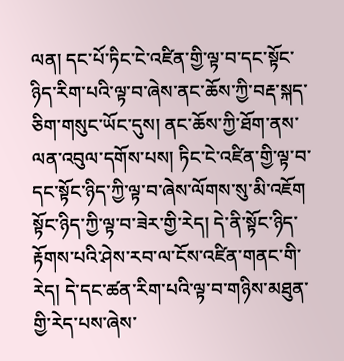ལན། དང་པོ་ཏིང་ངེ་འཛིན་གྱི་ལྟ་བ་དང་སྟོང་ཉིད་རིག་པའི་ལྟ་བ་ཞེས་ནང་ཆོས་ཀྱི་བརྡ་སྐད་ཅིག་གསུང་ཡོང་དུས། ནང་ཆོས་ཀྱི་ཐོག་ནས་ལན་འབུལ་དགོས་པས། ཏིང་ངེ་འཛིན་གྱི་ལྟ་བ་དང་སྟོང་ཉིད་ཀྱི་ལྟ་བ་ཞེས་ལོགས་སུ་མི་འཇོག སྟོང་ཉིད་ཀྱི་ལྟ་བ་ཟེར་གྱི་རེད། དེ་ནི་སྟོང་ཉིད་རྟོགས་པའི་ཤེས་རབ་ལ་ངོས་འཛིན་གནང་གི་རེད། དེ་དང་ཚན་རིག་པའི་ལྟ་བ་གཉིས་མཐུན་གྱི་རེད་པས་ཞེས་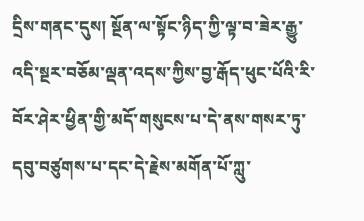དྲིས་གནང་དུས། སྔོན་ལ་སྟོང་ཉིད་ཀྱི་ལྟ་བ་ཟེར་རྒྱུ་འདི་སྔར་བཅོམ་ལྡན་འདས་ཀྱིས་བྱ་རྒོད་ཕུང་པོའི་རི་བོར་ཤེར་ཕྱིན་གྱི་མདོ་གསུངས་པ་དེ་ནས་གསར་ཏུ་དབུ་བཙུགས་པ་དང་དེ་རྗེས་མགོན་པོ་ཀླུ་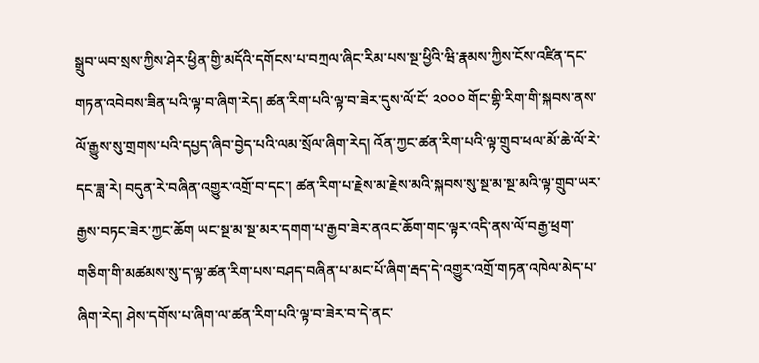སྒྲུབ་ཡབ་སྲས་ཀྱིས་ཤེར་ཕྱིན་གྱི་མདོའི་དགོངས་པ་བཀྲལ་ཞིང་རིམ་པས་སྔ་ཕྱིའི་ཝི་རྣམས་ཀྱིས་ངོས་འཛིན་དང་གཏན་འབེབས་ཟིན་པའི་ལྟ་བ་ཞིག་རེད། ཚན་རིག་པའི་ལྟ་བ་ཟེར་དུས་ལོ་ངོ་ ༢༠༠༠ གོང་གྷི་རིག་གི་སྐབས་ནས་ལོ་རྒྱུས་སུ་གྲགས་པའི་དཔྱད་ཞིབ་བྱེད་པའི་ལམ་སྲོལ་ཞིག་རེད། འོན་ཀྱང་ཚན་རིག་པའི་ལྟ་གྲུབ་ཕལ་མོ་ཆེ་ལོ་རེ་དང་ཟླ་རེ། བདུན་རེ་བཞིན་འགྱུར་འགྲོ་བ་དང་། ཚན་རིག་པ་རྗེས་མ་རྗེས་མའི་སྐབས་སུ་སྔ་མ་སྔ་མའི་ལྟ་གྲུབ་ཡར་རྒྱས་བཏང་ཟེར་ཀྱང་ཆོག ཡང་སྔ་མ་སྔ་མར་དགག་པ་རྒྱབ་ཟེར་ནའང་ཆོག་གང་ལྟར་འདི་ནས་ལོ་བརྒྱ་ཕྲག་གཅིག་གི་མཚམས་སུ་ད་ལྟ་ཚན་རིག་པས་བཤད་བཞིན་པ་མང་པོ་ཞིག་རྦད་དེ་འགྱུར་འགྲོ་གཏན་འཁེལ་མེད་པ་ཞིག་རེད། ཤེས་དགོས་པ་ཞིག་ལ་ཚན་རིག་པའི་ལྟ་བ་ཟེར་བ་དེ་ནང་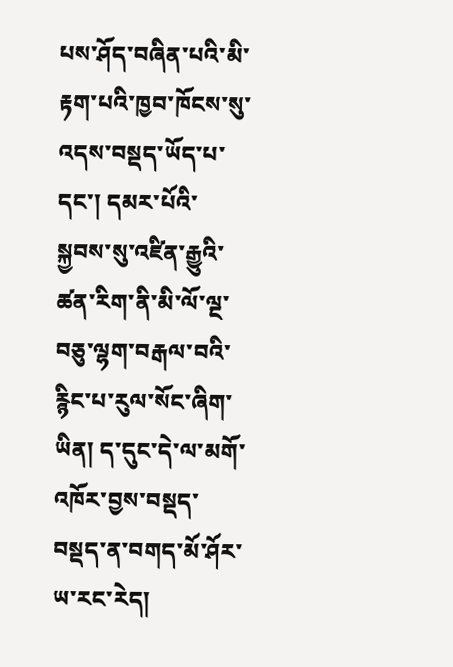པས་ཤོད་བཞིན་པའི་མི་རྟག་པའི་ཁྱབ་ཁོངས་སུ་འདས་བསྡད་ཡོད་པ་དང་། དམར་པོའི་སྐྱབས་སུ་འཛིན་རྒྱུའི་ཚན་རིག་ནི་མི་ལོ་ལྔ་བཅུ་ལྷག་བརྒལ་བའི་རྙིང་པ་རུལ་སོང་ཞིག་ཡིན། ད་དུང་དེ་ལ་མགོ་འཁོར་བྱས་བསྡད་བསྡད་ན་བགད་མོ་ཤོར་ཡ་རང་རེད།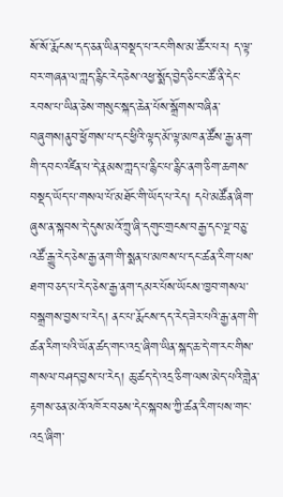སོ་སོ་རྨོངས་དད་ཅན་ཡིན་བསྡད་པ་རང་གིས་མ་ཚོར་པར། ད་ལྟ་བར་གཞན་ལ་ཀླད་རྙིང་རེད་ཅེས་འཕྱ་སྨོད་བྱེད་ཅིང་ང་ཚོ་ནི་དེང་རབས་པ་ཡིན་ཅེས་གསུང་སྐད་ཆེན་པོས་སྒྲོགས་བཞིན་བཞུགས།ནུབ་ཕྱོགས་པ་དང་ཕྱིའི་ལྟད་མོ་ལྟ་མཁན་ཚོས་རྒྱ་ནག་གི་དབང་འཛིན་པ་དེ་རྣམས་ཀླད་པ་རྙིང་པ་རྙིང་ནག་ཅིག་ཆགས་བསྡད་ཡོད་པ་གསལ་པོ་མཐོང་གི་ཡོད་པ་རེད། དཔེ་མཚོན་ཞིག་ཞུས་ན་སྐབས་དེ་དུས་མའོ་ཀྲུ་ཞི་དགུང་གྲངས་བརྒྱ་དང་ལྔ་བཅུ་འཚོ་རྒྱུ་རེད་ཅེས་རྒྱ་ནག་གི་སྨན་པ་མཁས་པ་དང་ཚན་རིག་པས་ཐག་བཅད་པ་རེད་ཅེས་རྒྱ་ནག་དམར་པོས་ཡོངས་ཁྱབ་གསལ་བསྒྲགས་བྱས་པ་རེད། ནང་པ་རྨོངས་དད་རེད་ཟེར་པའི་རྒྱ་ནག་གི་ཚན་རིག་པའི་ཡོན་ཚད་གང་འདྲ་ཞིག་ཡིན་སྐད་ཆ་དེ་ག་རང་གིས་གསལ་བཤད་བྱས་པ་རེད། ཆུ་ཚད་དེ་འདྲ་ཅིག་ལས་མེད་པའི་གླེན་རྟགས་ཅན་མའོ་འཁོར་བཅས་དེང་སྐབས་ཀྱི་ཚན་རིག་པས་གང་འདྲ་ཞིག་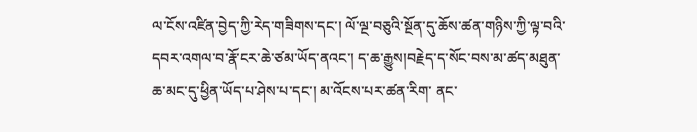ལ་ངོས་འཛིན་བྱེད་ཀྱི་རེད་གཟིགས་དང་། ལོ་ལྔ་བཅུའི་སྔོན་དུ་ཆོས་ཚན་གཉིས་ཀྱི་ལྟ་བའི་དབར་འགལ་བ་རྣོ་ངར་ཆེ་ཙམ་ཡོད་ནའང་། ད་ཆ་རྒྱུས།བརྗེད་ད་སོང་བས་མ་ཚད་མཐུན་ཆ་མང་དུ་ཕྱིན་ཡོད་པ་ཤེས་པ་དང་། མ་འོངས་པར་ཚན་རིག་ ནང་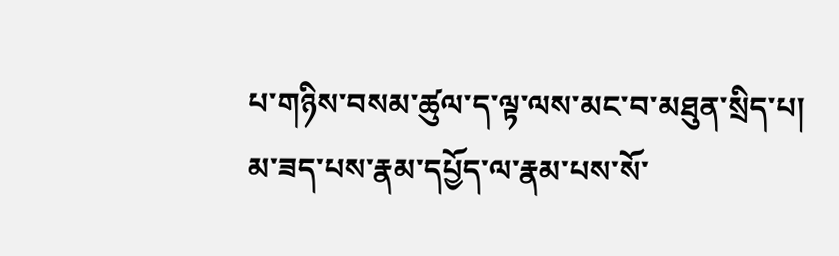པ་གཉིས་བསམ་ཚུལ་ད་ལྟ་ལས་མང་བ་མཐུན་སྲིད་པ། མ་ཟད་པས་རྣམ་དཔྱོད་ལ་རྣམ་པས་སོ་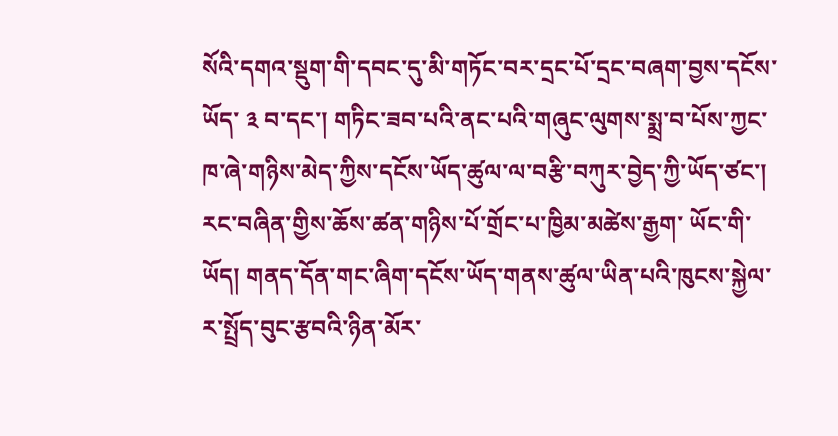སོའི་དགའ་སྡུག་གི་དབང་དུ་མི་གཏོང་བར་དྲང་པོ་དྲང་བཞག་བྱས་དངོས་ཡོད་ ༣ བ་དང་། གཏིང་ཟབ་པའི་ནང་པའི་གཞུང་ལུགས་སྨྲ་བ་པོས་ཀྱང་ཁ་ཞེ་གཉིས་མེད་ཀྱིས་དངོས་ཡོད་ཚུལ་ལ་བརྩི་བཀུར་བྱེད་ཀྱི་ཡོད་ཙང་། རང་བཞིན་གྱིས་ཆོས་ཚན་གཉིས་པོ་གྲོང་པ་ཁྱིམ་མཚེས་རྒྱག་ ཡོང་གི་ཡོད། གནད་དོན་གང་ཞིག་དངོས་ཡོད་གནས་ཚུལ་ཡིན་པའི་ཁུངས་སྐྱེལ་ར་སྤྲོད་བུང་རྩབའི་ཉིན་མོར་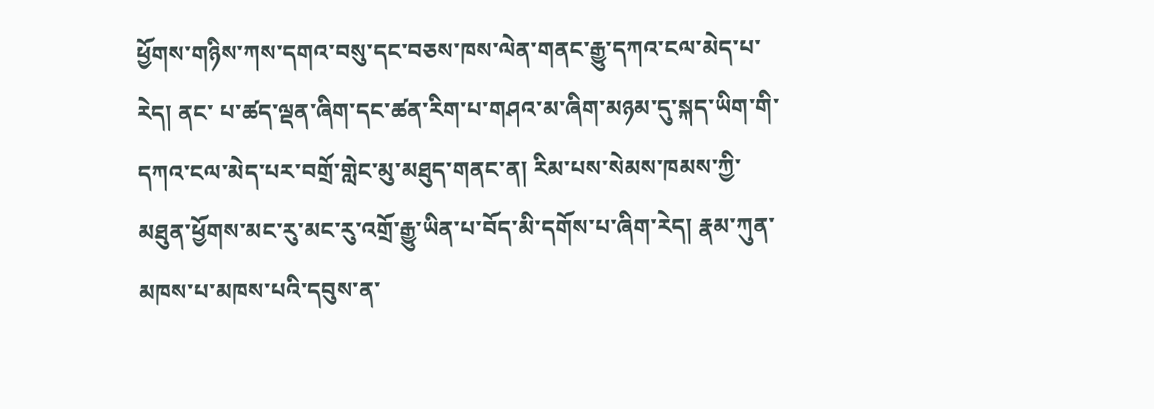ཕྱོགས་གཉིས་ཀས་དགའ་བསུ་དང་བཅས་ཁས་ལེན་གནང་རྒྱུ་དཀའ་ངལ་མེད་པ་རེད། ནང་ པ་ཚད་ལྡན་ཞིག་དང་ཚན་རིག་པ་གཤའ་མ་ཞིག་མཉམ་དུ་སྐད་ཡིག་གི་དཀའ་ངལ་མེད་པར་བགྲོ་གླེང་མུ་མཐུད་གནང་ན། རིམ་པས་སེམས་ཁམས་ཀྱི་མཐུན་ཕྱོགས་མང་རུ་མང་རུ་འགྲོ་རྒྱུ་ཡིན་པ་བོད་མི་དགོས་པ་ཞིག་རེད། རྣམ་ཀུན་མཁས་པ་མཁས་པའི་དབུས་ན་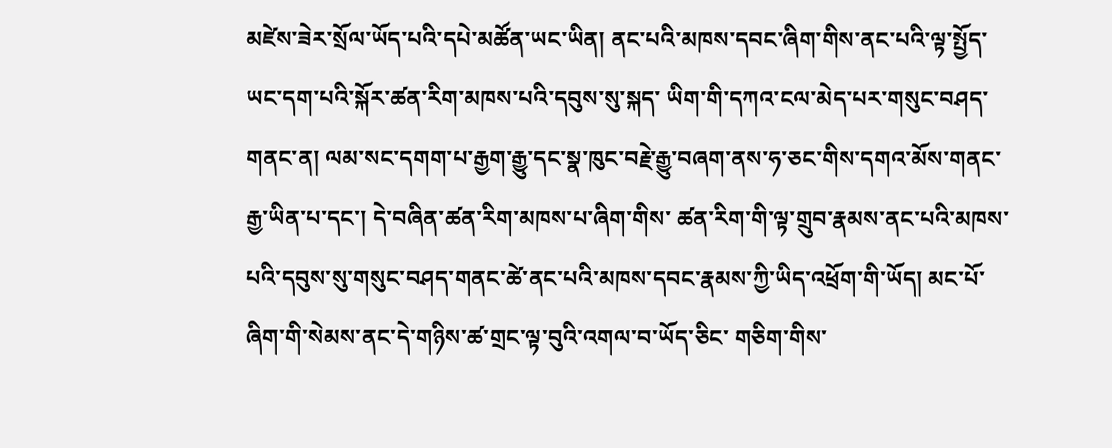མཛེས་ཟེར་སྲོལ་ཡོད་པའི་དཔེ་མཚོན་ཡང་ཡིན། ནང་པའི་མཁས་དབང་ཞིག་གིས་ནང་པའི་ལྟ་སྤྱོད་ཡང་དག་པའི་སྐོར་ཚན་རིག་མཁས་པའི་དབུས་སུ་སྐད་ ཡིག་གི་དཀའ་ངལ་མེད་པར་གསུང་བཤད་གནང་ན། ལམ་སང་དགག་པ་རྒྱག་རྒྱུ་དང་སྣ་ཁུང་བརྗེ་རྒྱུ་བཞག་ནས་ཧ་ཅང་གིས་དགའ་མོས་གནང་རྒྱ་ཡིན་པ་དང་། དེ་བཞིན་ཚན་རིག་མཁས་པ་ཞིག་གིས་ ཚན་རིག་གི་ལྟ་གྲུབ་རྣམས་ནང་པའི་མཁས་པའི་དབུས་སུ་གསུང་བཤད་གནང་ཚེ་ནང་པའི་མཁས་དབང་རྣམས་ཀྱི་ཡིད་འཕྲོག་གི་ཡོད། མང་པོ་ཞིག་གི་སེམས་ནང་དེ་གཉིས་ཚ་གྲང་ལྟ་བུའི་འགལ་བ་ཡོད་ཅིང་ གཅིག་གིས་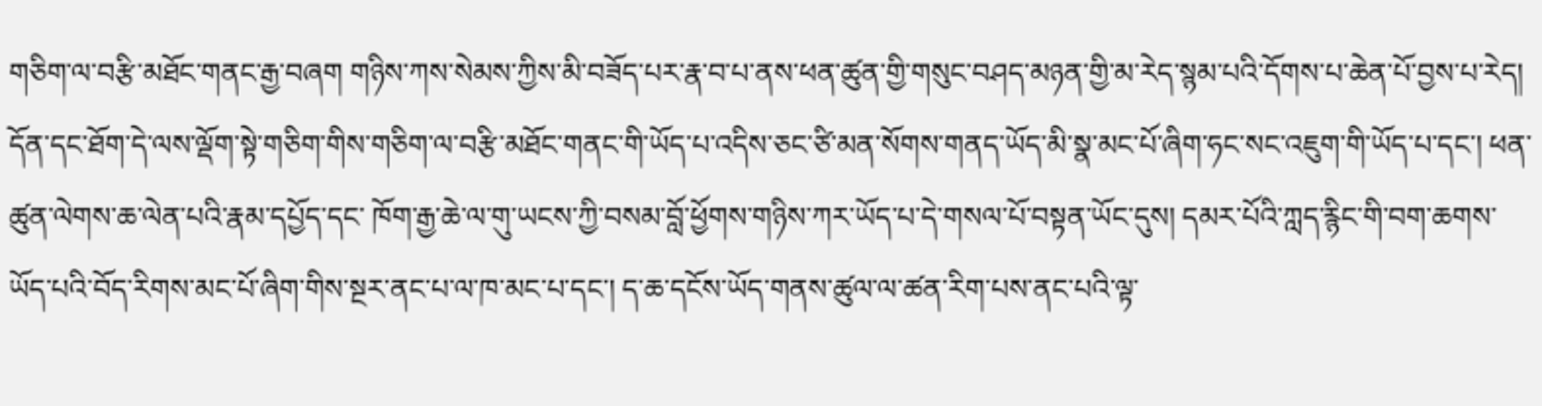གཅིག་ལ་བརྩི་མཐོང་གནང་རྒྱ་བཞག གཉིས་ཀས་སེམས་ཀྱིས་མི་བཟོད་པར་རྣ་བ་པ་ནས་ཕན་ཚུན་གྱི་གསུང་བཤད་མཉན་གྱི་མ་རེད་སྙམ་པའི་དོགས་པ་ཆེན་པོ་བྱས་པ་རེད། དོན་དང་ཐོག་དེ་ལས་ལྡོག་སྟེ་གཅིག་གིས་གཅིག་ལ་བརྩི་མཐོང་གནང་གི་ཡོད་པ་འདིས་ཅང་ཙི་མན་སོགས་གནད་ཡོད་མི་སྣ་མང་པོ་ཞིག་ཧང་སང་འཇུག་གི་ཡོད་པ་དང་། ཕན་ཚུན་ལེགས་ཆ་ལེན་པའི་རྣམ་དཔྱོད་དང་ ཁོག་རྒྱ་ཆེ་ལ་གུ་ཡངས་ཀྱི་བསམ་བློ་ཕྱོགས་གཉིས་ཀར་ཡོད་པ་དེ་གསལ་པོ་བསྟན་ཡོང་དུས། དམར་པོའི་ཀླད་རྙིང་གི་བག་ཆགས་ཡོད་པའི་བོད་རིགས་མང་པོ་ཞིག་གིས་སྔར་ནང་པ་ལ་ཁ་མང་པ་དང་། ད་ཆ་དངོས་ཡོད་གནས་ཚུལ་ལ་ཚན་རིག་པས་ནང་པའི་ལྟ་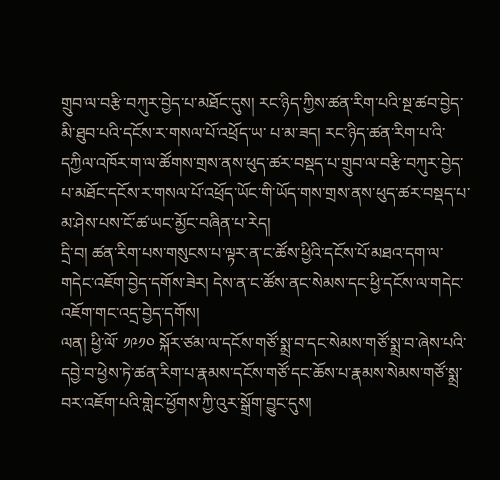གྲུབ་ལ་བརྩི་བཀུར་བྱེད་པ་མཐོང་དུས། རང་ཉིད་ཀྱིས་ཚན་རིག་པའི་སྔ་ཚབ་བྱེད་མི་ཐུབ་པའི་དངོས་ར་གསལ་པོ་འཕྲོད་ཡ་ པ་མ་ཟད། རང་ཉིད་ཚན་རིག་པ་འི་དཀྱིལ་འཁོར་ག་ལ་ཚོགས་གྲས་ནས་ཕུད་ཚར་བསྡད་པ་གྲུབ་ལ་བརྩི་བཀུར་བྱེད་པ་མཐོང་དངོས་ར་གསལ་པོ་འཕྲོད་ཡོང་གི་ཡོད་གས་གྲས་ནས་ཕུད་ཚར་བསྡད་པ་མ་ཤེས་པས་ངོ་ཚ་ཡང་མྱོང་བཞིན་པ་རེད།
དྲི་བ། ཚན་རིག་པས་གསུངས་པ་ལྟར་ན་ང་ཚོས་ཕྱིའི་དངོས་པོ་མཐའ་དག་ལ་གདེང་འཇོག་བྱེད་དགོས་ཟེར། དེས་ན་ང་ཚོས་ནང་སེམས་དང་ཕྱི་དངོས་ལ་གདེང་འཇོག་གང་འདྲ་བྱེད་དགོས།
ལན། ཕྱི་ལོ་ ༡༩༡༠ སྐོར་ཙམ་ལ་དངོས་གཙོ་སྨྲ་བ་དང་སེམས་གཙོ་སྨྲ་བ་ཞེས་པའི་དབྱེ་བ་ཕྱེས་ཏེ་ཚན་རིག་པ་རྣམས་དངོས་གཙོ་དང་ཆོས་པ་རྣམས་སེམས་གཙོ་སྨྲ་བར་འཇོག་པའི་གླེང་ཕྱོགས་ཀྱི་འུར་སྒྲོག་བྱུང་དུས།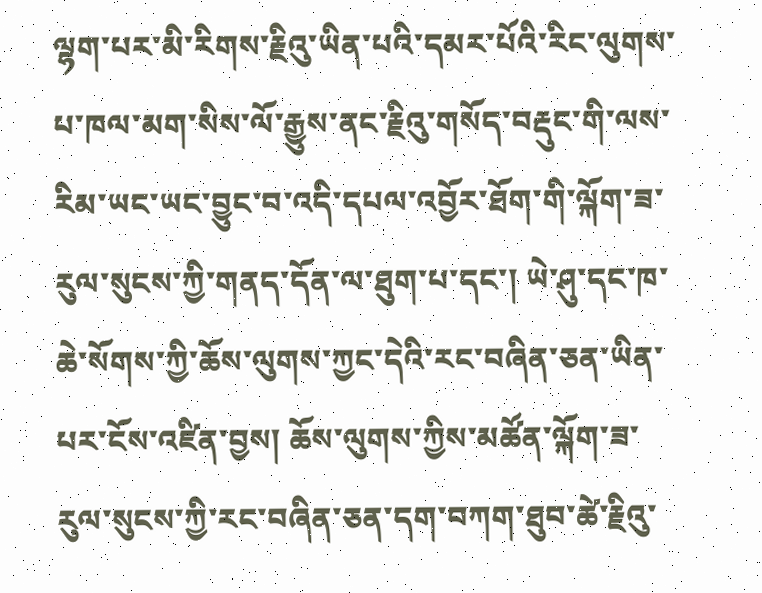ལྷག་པར་མི་རིགས་རྗིའུ་ཡིན་པའི་དམར་པོའི་རིང་ལུགས་པ་ཁལ་མག་སིས་ལོ་རྒྱུས་ནང་རྗིའུ་གསོད་བརྡུང་གི་ལས་རིམ་ཡང་ཡང་བྱུང་བ་འདི་དཔལ་འབྱོར་ཐོག་གི་ལྐོག་ཟ་རུལ་སུངས་ཀྱི་གནད་དོན་ལ་ཐུག་པ་དང་། ཡེ་ཤུ་དང་ཁ་ཆེ་སོགས་ཀྱི་ཆོས་ལུགས་ཀྱང་དེའི་རང་བཞིན་ཅན་ཡིན་པར་ངོས་འཛིན་བྱས། ཆོས་ལུགས་ཀྱིས་མཚོན་ལྐོག་ཟ་རུལ་སུངས་ཀྱི་རང་བཞིན་ཅན་དག་བཀག་ཐུབ་ཚེ་རྗིའུ་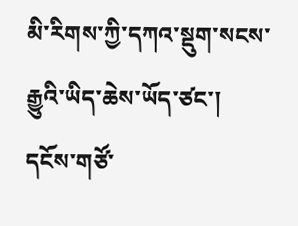མི་རིགས་ཀྱི་དཀའ་སྡུག་སངས་རྒྱུའི་ཡིད་ཆེས་ཡོད་ཙང་། དངོས་གཙོ་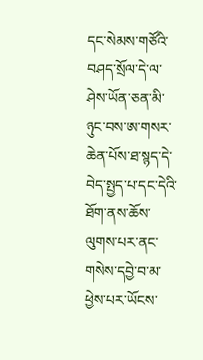དང་སེམས་གཙོའི་བཤད་སྲོལ་དེ་ལ་ཤེས་ཡོན་ཅན་མི་ཉུང་བས་ཨ་གསར་ཆེན་པོས་ཐ་སྙད་དེ་བེད་སྤྱད་པ་དང་དེའི་ཐོག་ནས་ཆོས་ལུགས་པར་ནང་གསེས་དབྱེ་བ་མ་ཕྱེས་པར་ཡོངས་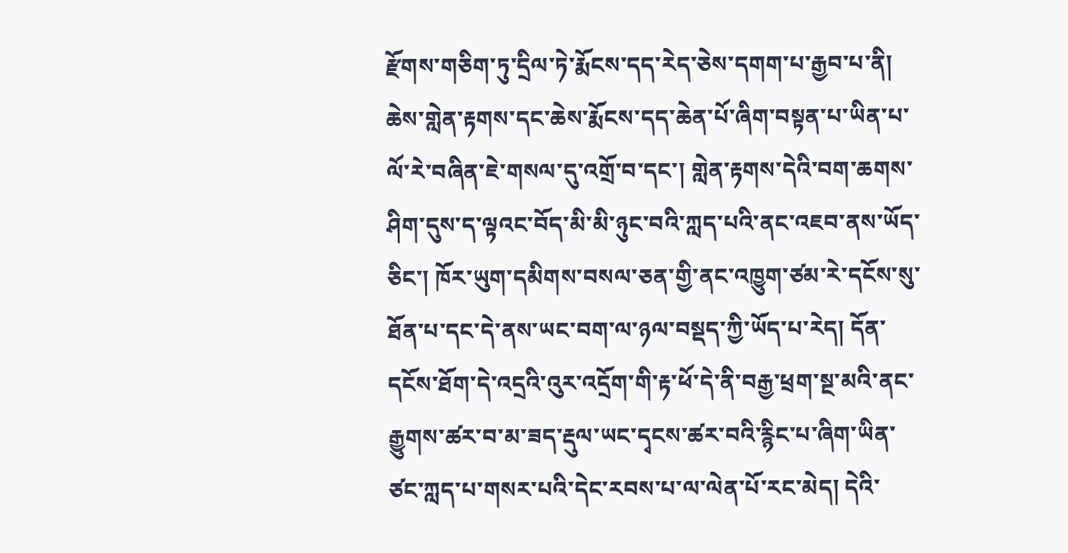རྫོགས་གཅིག་ཏུ་དྲིལ་ཏེ་རྨོངས་དད་རེད་ཅེས་དགག་པ་རྒྱབ་པ་ནི། ཆེས་གླེན་རྟགས་དང་ཆེས་རྨོངས་དད་ཆེན་པོ་ཞིག་བསྟན་པ་ཡིན་པ་ལོ་རེ་བཞིན་ཇེ་གསལ་དུ་འགྲོ་བ་དང་། གླེན་རྟགས་དེའི་བག་ཆགས་ཤིག་དུས་ད་ལྟའང་བོད་མི་མི་ཉུང་བའི་ཀླད་པའི་ནང་འཇབ་ནས་ཡོད་ཅིང་། ཁོར་ཡུག་དམིགས་བསལ་ཅན་གྱི་ནང་འཁྱུག་ཙམ་རེ་དངོས་སུ་ཐོན་པ་དང་དེ་ནས་ཡང་བག་ལ་ཉལ་བསྡད་ཀྱི་ཡོད་པ་རེད། དོན་དངོས་ཐོག་དེ་འདྲའི་འུར་འདྲོག་གི་རྟ་ཕོ་དེ་ནི་བརྒྱ་ཕྲག་སྔ་མའི་ནང་རྒྱུགས་ཚར་བ་མ་ཟད་རྡུལ་ཡང་དྭངས་ཚར་བའི་རྙིང་པ་ཞིག་ཡིན་ཙང་ཀླད་པ་གསར་པའི་དེང་རབས་པ་ལ་ལེན་པོ་རང་མེད། དེའི་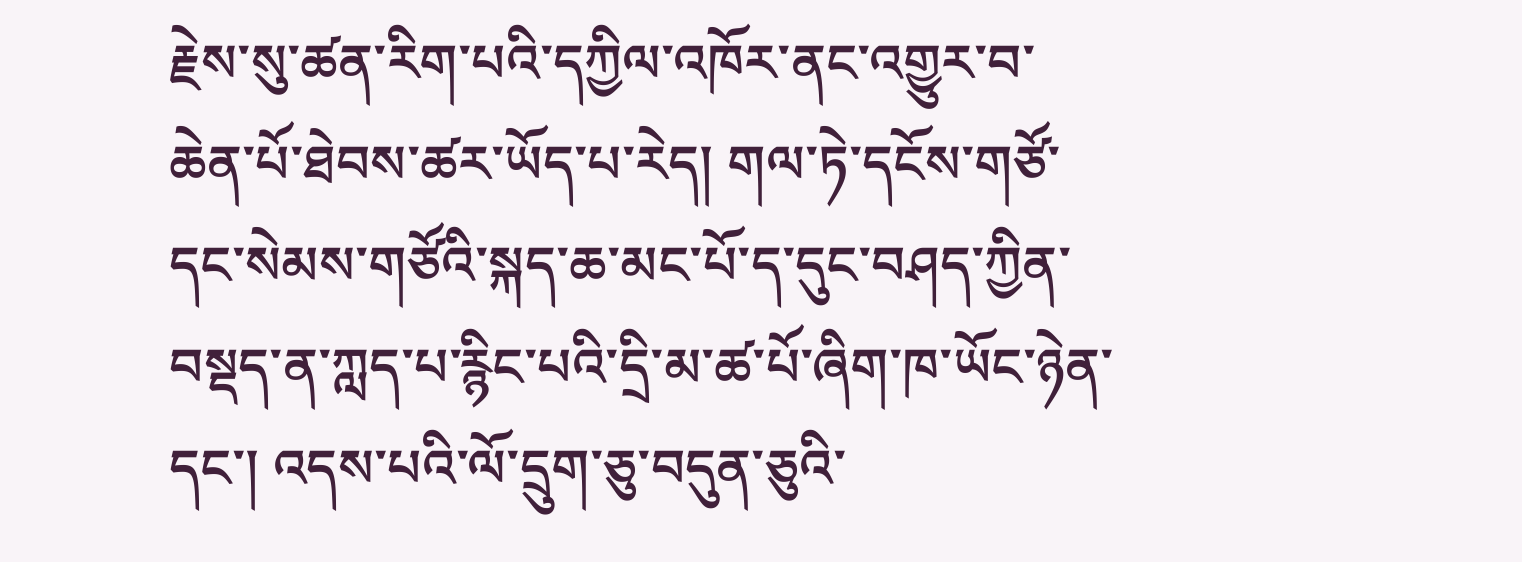རྗེས་སུ་ཚན་རིག་པའི་དཀྱིལ་འཁོར་ནང་འགྱུར་བ་ཆེན་པོ་ཐེབས་ཚར་ཡོད་པ་རེད། གལ་ཏེ་དངོས་གཙོ་དང་སེམས་གཙོའི་སྐད་ཆ་མང་པོ་ད་དུང་བཤད་ཀྱིན་བསྡད་ན་ཀླད་པ་རྙིང་པའི་དྲི་མ་ཚ་པོ་ཞིག་ཁ་ཡོང་ཉེན་དང་། འདས་པའི་ལོ་དྲུག་ཅུ་བདུན་ཅུའི་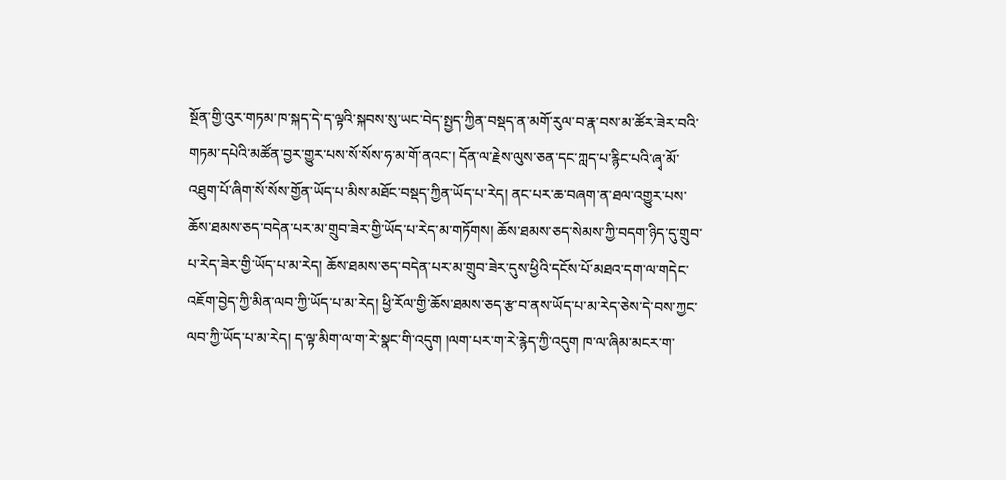སྔོན་གྱི་འུར་གཏམ་ཁ་སྐད་དེ་ད་ལྟའི་སྐབས་སུ་ཡང་བེད་སྤྱད་ཀྱིན་བསྡད་ན་མགོ་རུལ་བ་རྣ་བས་མ་ཚོར་ཟེར་བའི་གཏམ་དཔེའི་མཚོན་བྱར་གྱུར་པས་སོ་སོས་ཧ་མ་གོ་ནའང་། དོན་ལ་རྗེས་ལུས་ཅན་དང་ཀླད་པ་རྙིང་པའི་ཞྭ་མོ་འཐུག་པོ་ཞིག་སོ་སོས་གྱོན་ཡོད་པ་མིས་མཐོང་བསྡད་ཀྱིན་ཡོད་པ་རེད། ནང་པར་ཆ་བཞག་ན་ཐལ་འགྱུར་པས་ཆོས་ཐམས་ཅད་བདེན་པར་མ་གྲུབ་ཟེར་གྱི་ཡོད་པ་རེད་མ་གཏོགས། ཆོས་ཐམས་ཅད་སེམས་ཀྱི་བདག་ཉིད་དུ་གྲུབ་པ་རེད་ཟེར་གྱི་ཡོད་པ་མ་རེད། ཆོས་ཐམས་ཅད་བདེན་པར་མ་གྲུབ་ཟེར་དུས་ཕྱིའི་དངོས་པོ་མཐའ་དག་ལ་གདེང་འཇོག་བྱེད་ཀྱི་མིན་ལབ་ཀྱི་ཡོད་པ་མ་རེད། ཕྱི་རོལ་གྱི་ཆོས་ཐམས་ཅད་རྩ་བ་ནས་ཡོད་པ་མ་རེད་ཅེས་དེ་བས་ཀྱང་ལབ་ཀྱི་ཡོད་པ་མ་རེད། ད་ལྟ་མིག་ལ་ག་རེ་སྣང་གི་འདུག །ལག་པར་ག་རེ་རྙེད་ཀྱི་འདུག ཁ་ལ་ཞིམ་མངར་ག་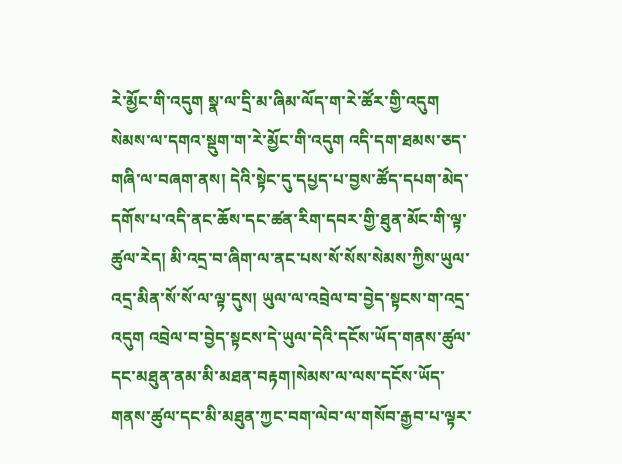རེ་མྱོང་གི་འདུག སྣ་ལ་དྲི་མ་ཞིམ་ལོད་ག་རེ་ཚོར་གྱི་འདུག སེམས་ལ་དགའ་སྡུག་ག་རེ་མྱོང་གི་འདུག འདི་དག་ཐམས་ཅད་གཞི་ལ་བཞག་ནས། དེའི་སྟེང་དུ་དཔྱད་པ་བྱས་ཚོད་དཔག་མེད་དགོས་པ་འདི་ནང་ཆོས་དང་ཚན་རིག་དབར་གྱི་ཐུན་མོང་གི་ལྟ་ཚུལ་རེད། མི་འདྲ་བ་ཞིག་ལ་ནང་པས་སོ་སོས་སེམས་ཀྱིས་ཡུལ་འདྲ་མིན་སོ་སོ་ལ་ལྟ་དུས། ཡུལ་ལ་འབྲེལ་བ་བྱེད་སྟངས་ག་འདྲ་འདུག འབྲེལ་བ་བྱེད་སྟངས་དེ་ཡུལ་དེའི་དངོས་ཡོད་གནས་ཚུལ་དང་མཐུན་ནམ་མི་མཐན་བརྟག།སེམས་ལ་ལས་དངོས་ཡོད་གནས་ཚུལ་དང་མི་མཐུན་ཀྱང་བག་ལེབ་ལ་གསོབ་རྒྱབ་པ་ལྟར་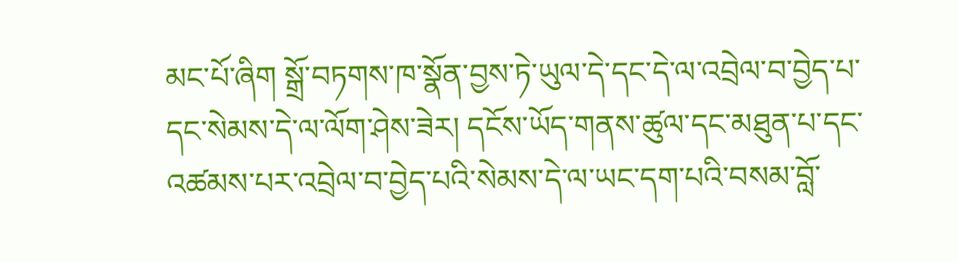མང་པོ་ཞིག སྒྲོ་བཏགས་ཁ་སྣོན་བྱས་ཏེ་ཡུལ་དེ་དང་དེ་ལ་འབྲེལ་བ་བྱེད་པ་དང་སེམས་དེ་ལ་ལོག་ཤེས་ཟེར། དངོས་ཡོད་གནས་ཚུལ་དང་མཐུན་པ་དང་འཚམས་པར་འབྲེལ་བ་བྱེད་པའི་སེམས་དེ་ལ་ཡང་དག་པའི་བསམ་བློ་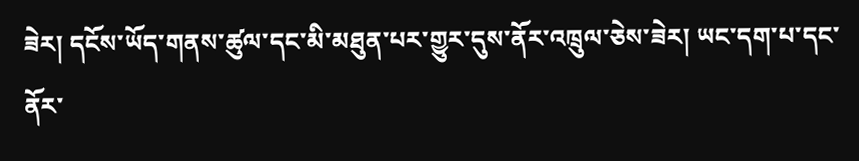ཟེར། དངོས་ཡོད་གནས་ཚུལ་དང་མི་མཐུན་པར་གྱུར་དུས་ནོར་འཁྲུལ་ཅེས་ཟེར། ཡང་དག་པ་དང་ནོར་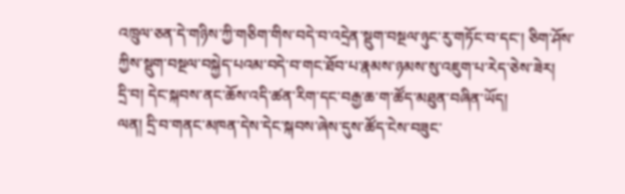འཁྲུལ་ཅན་དེ་གཉིས་ཀྱི་གཅིག་གིས་བདེ་བ་འདྲེན་སྡུག་བསྔལ་ཉུང་རུ་གཏོང་བ་དང་། ཅིག་ཤོས་ཀྱིས་སྡུག་བསྔལ་བསྐྱེད་པའམ་བདེ་བ་གང་ཐོབ་པ་རྣམས་ཉམས་སུ་འཇུག་པ་རེད་ཅེས་ཟེར།
དྲི་བ། དེང་སྐབས་ནང་ཆོས་འདི་ཚན་རིག་དང་བརྒྱ་ཆ་ག་ཚོད་མཐུན་བཞིན་ཡོད།
ལན། དྲི་བ་གནང་མཁན་དེས་དེང་སྐབས་ཞེས་དུས་ཚོད་ངེས་བཟུང་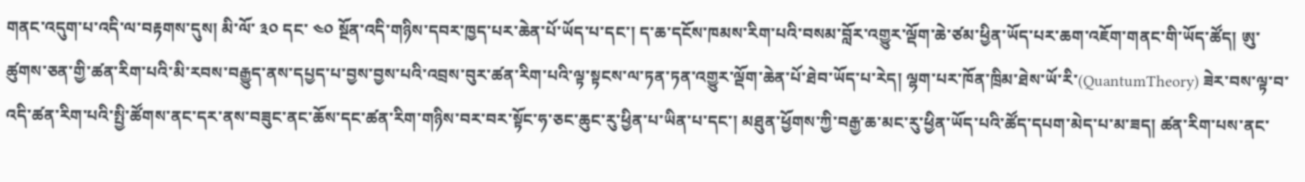གནང་འདུག་པ་འདི་ལ་བརྟགས་དུས། མི་ལོ་ ༣༠ དང་ ༤༠ སྔོན་འདི་གཉིས་དབར་ཁྱད་པར་ཆེན་པོ་ཡོད་པ་དང་། ད་ཆ་དངོས་ཁམས་རིག་པའི་བསམ་བློར་འགྱུར་ལྡོག་ཆེ་ཙམ་ཕྱིན་ཡོད་པར་ཆག་འཇོག་གནང་གི་ཡོད་ཚོད། ཨུ་ཚུགས་ཅན་གྱི་ཚན་རིག་པའི་མི་རབས་བརྒྱུད་ནས་དཔྱད་པ་བྱས་བྱས་པའི་འབྲས་བུར་ཚན་རིག་པའི་ལྟ་སྟངས་ལ་ཏན་ཏན་འགྱུར་ལྡོག་ཆེན་པོ་ཐེབ་ཡོད་པ་རེད། ལྷག་པར་ཁོན་ཁྲིམ་ཐེས་ཡོ་རི་(QuantumTheory) ཟེར་བས་ལྟ་བ་འདི་ཚན་རིག་པའི་སྤྱི་ཚོགས་ནང་དར་ནས་བཟུང་ནང་ཆོས་དང་ཚན་རིག་གཉིས་བར་བར་སྟོང་ཧ་ཅང་ཆུང་རུ་ཕྱིན་པ་ཡིན་པ་དང་། མཐུན་ཕྱོགས་ཀྱི་བརྒྱ་ཆ་མང་རུ་ཕྱིན་ཡོད་པའི་ཚོད་དཔག་མེད་པ་མ་ཟད། ཚན་རིག་པས་ནང་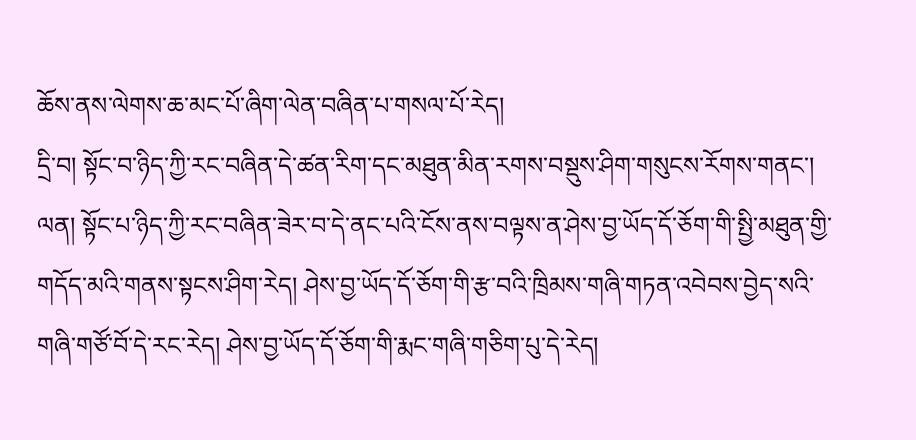ཆོས་ནས་ལེགས་ཆ་མང་པོ་ཞིག་ལེན་བཞིན་པ་གསལ་པོ་རེད།
དྲི་བ། སྟོང་བ་ཉིད་ཀྱི་རང་བཞིན་དེ་ཚན་རིག་དང་མཐུན་མིན་རགས་བསྡུས་ཤིག་གསུངས་རོགས་གནང་།
ལན། སྟོང་པ་ཉིད་ཀྱི་རང་བཞིན་ཟེར་བ་དེ་ནང་པའི་ངོས་ནས་བལྟས་ན་ཤེས་བྱ་ཡོད་དོ་ཅོག་གི་སྤྱི་མཐུན་གྱི་གདོད་མའི་གནས་སྟངས་ཤིག་རེད། ཤེས་བྱ་ཡོད་དོ་ཅོག་གི་རྩ་བའི་ཁྲིམས་གཞི་གཏན་འབེབས་བྱེད་སའི་གཞི་གཙོ་བོ་དེ་རང་རེད། ཤེས་བྱ་ཡོད་དོ་ཅོག་གི་རྨང་གཞི་གཅིག་པུ་དེ་རེད།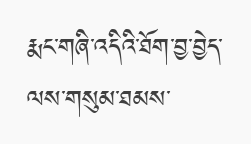རྨང་གཞི་འདིའི་ཐོག་བྱ་བྱེད་ལས་གསུམ་ཐམས་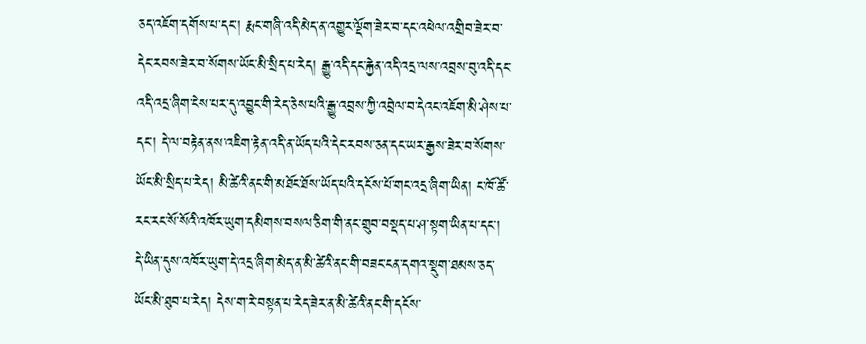ཅད་འཇོག་དགོས་པ་དང་། རྨང་གཞི་འདི་མེད་ན་འགྱུར་ལྡོག་ཟེར་བ་དང་འཕེལ་འགྲིབ་ཟེར་བ་དེང་རབས་ཟེར་བ་སོགས་ཡོང་མི་སྲིད་པ་རེད། རྒྱུ་འདི་དང་རྐྱེན་འདི་འདྲ་ལས་འབྲས་བུ་འདི་དང་འདི་འདྲ་ཞིག་ངེས་པར་དུ་འབྱུང་གི་རེད་ཅེས་པའི་རྒྱུ་འབྲས་ཀྱི་འབྲེལ་བ་དེའང་འཇོག་མི་ཤེས་པ་དང་། དེ་ལ་བརྟེན་ནས་འཇིག་རྟེན་འདི་ན་ཡོད་པའི་དེང་རབས་ཅན་དང་ཡར་རྒྱས་ཟེར་བ་སོགས་ཡོང་མི་སྲིད་པ་རེད། མི་ཚེའི་ནང་གི་མཐོང་ཐོས་ཡོད་པའི་དངོས་པོ་གང་འདྲ་ཞིག་ཡིན། ང་ཁོ་ཚོ་རང་རང་སོ་སོའི་འཁོར་ཡུག་དམིགས་བསལ་ཅིག་གི་ནང་གྲུབ་བསྡད་པ་ཤ་སྟག་ཡིན་པ་དང་། དེ་ཡིན་དུས་འཁོར་ཡུག་དེ་འདྲ་ཞིག་མེད་ན་མི་ཚེའི་ནང་གི་བཟང་ངན་དགའ་སྡུག་ཐམས་ཅད་ཡོང་མི་ཐུབ་པ་རེད། དེས་ག་རེ་བསྟན་པ་རེད་ཟེར་ན་མི་ཚེའི་ནང་གི་དངོས་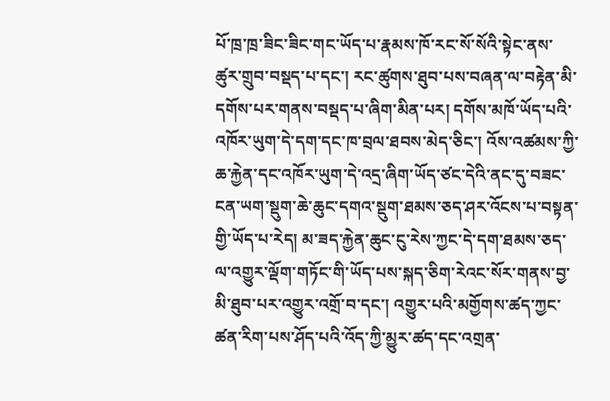པོ་ཁྲ་ཁྲ་ཟིང་ཟིང་གང་ཡོད་པ་རྣམས་ཁོ་རང་སོ་སོའི་སྟེང་ནས་ཚུར་གྲུབ་བསྡད་པ་དང་། རང་ཚུགས་ཐུབ་པས་བཞན་ལ་བརྟེན་མི་དགོས་པར་གནས་བསྡད་པ་ཞིག་མིན་པར། དགོས་མཁོ་ཡོད་པའི་འཁོར་ཡུག་དེ་དག་དང་ཁ་བྲལ་ཐབས་མེད་ཅིང་། འོས་འཚམས་ཀྱི་ཆ་རྐྱེན་དང་འཁོར་ཡུག་དེ་འདྲ་ཞིག་ཡོད་ཙང་དེའི་ནང་དུ་བཟང་ངན་ཡག་སྡུག་ཆེ་ཆུང་དགའ་སྡུག་ཐམས་ཅད་ཤར་འོངས་པ་བསྟན་གྱི་ཡོད་པ་རེད། མ་ཟད་རྐྱེན་ཆུང་ངུ་རེས་ཀྱང་དེ་དག་ཐམས་ཅད་ལ་འགྱུར་ལྡོག་གཏོང་གི་ཡོད་པས་སྐད་ཅིག་རེའང་སོར་གནས་བྱ་མི་ཐུབ་པར་འགྱུར་འགྲོ་བ་དང་། འགྱུར་པའི་མགྱོགས་ཚད་ཀྱང་ཚན་རིག་པས་ཤོད་པའི་འོད་ཀྱི་མྱུར་ཚད་དང་འགྲན་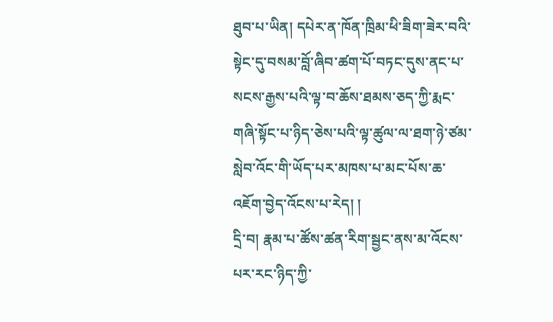ཐུབ་པ་ཡིན། དཔེར་ན་ཁོན་ཁྲིམ་ཕི་ཟིག་ཟེར་བའི་སྟེང་དུ་བསམ་བློ་ཞིབ་ཚག་པོ་བཏང་དུས་ནང་པ་སངས་རྒྱས་པའི་ལྟ་བ་ཆོས་ཐམས་ཅད་ཀྱི་རྨང་གཞི་སྟོང་པ་ཉིད་ཅེས་པའི་ལྟ་ཚུལ་ལ་ཐག་ཉེ་ཙམ་སླེབ་འོང་གི་ཡོད་པར་མཁས་པ་མང་པོས་ཆ་འཇོག་བྱེད་འོངས་པ་རེད། །
དྲི་བ། རྣམ་པ་ཚོས་ཚན་རིག་སྦྱང་ནས་མ་འོངས་པར་རང་ཉིད་ཀྱི་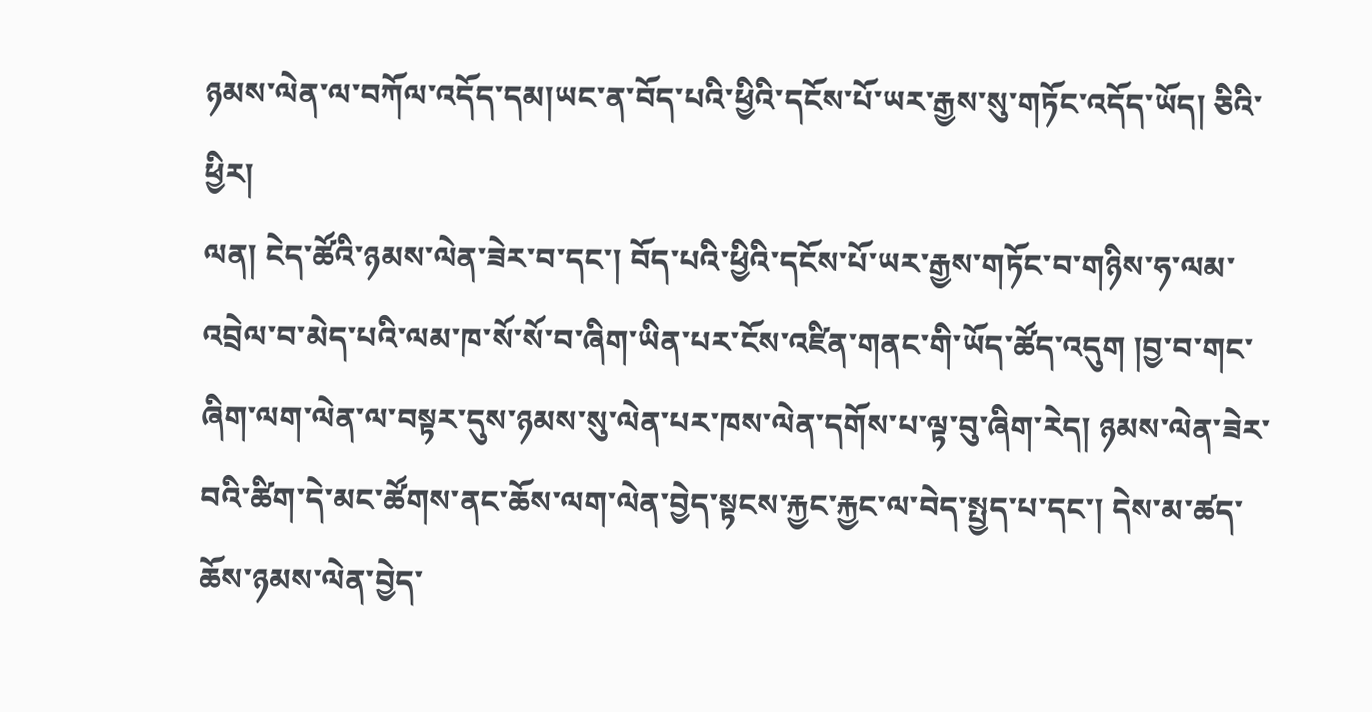ཉམས་ལེན་ལ་བཀོལ་འདོད་དམ།ཡང་ན་བོད་པའི་ཕྱིའི་དངོས་པོ་ཡར་རྒྱས་སུ་གཏོང་འདོད་ཡོད། ཅིའི་ཕྱིར།
ལན། ངེད་ཚོའི་ཉམས་ལེན་ཟེར་བ་དང་། བོད་པའི་ཕྱིའི་དངོས་པོ་ཡར་རྒྱས་གཏོང་བ་གཉིས་ཧ་ལམ་འབྲེལ་བ་མེད་པའི་ལམ་ཁ་སོ་སོ་བ་ཞིག་ཡིན་པར་ངོས་འཛིན་གནང་གི་ཡོད་ཚོད་འདུག །བྱ་བ་གང་ཞིག་ལག་ལེན་ལ་བསྟར་དུས་ཉམས་སུ་ལེན་པར་ཁས་ལེན་དགོས་པ་ལྟ་བུ་ཞིག་རེད། ཉམས་ལེན་ཟེར་བའི་ཚིག་དེ་མང་ཚོགས་ནང་ཆོས་ལག་ལེན་བྱེད་སྟངས་རྐྱང་རྐྱང་ལ་བེད་སྤྱད་པ་དང་། དེས་མ་ཚད་ཆོས་ཉམས་ལེན་བྱེད་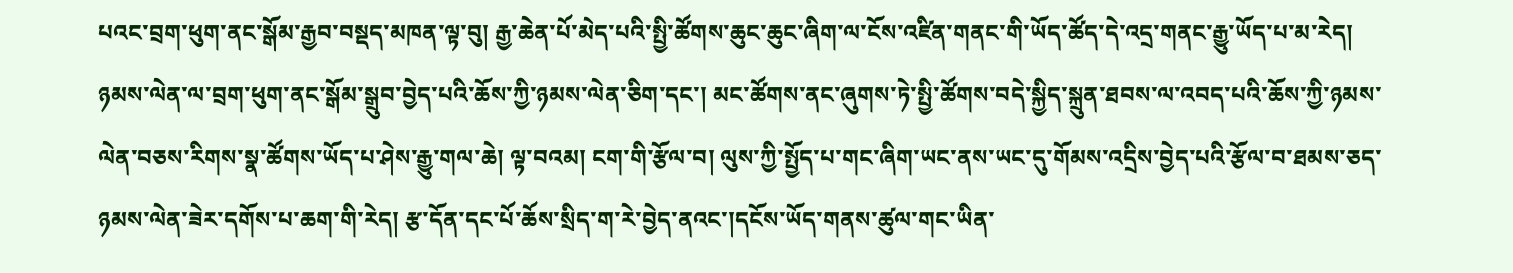པའང་བྲག་ཕུག་ནང་སྒོམ་རྒྱབ་བསྡད་མཁན་ལྟ་བུ། རྒྱ་ཆེན་པོ་མེད་པའི་སྤྱི་ཚོགས་ཆུང་ཆུང་ཞིག་ལ་ངོས་འཛིན་གནང་གི་ཡོད་ཚོད་དེ་འདྲ་གནང་རྒྱུ་ཡོད་པ་མ་རེད། ཉམས་ལེན་ལ་བྲག་ཕུག་ནང་སྒོམ་སྒྲུབ་བྱེད་པའི་ཆོས་ཀྱི་ཉམས་ལེན་ཅིག་དང་། མང་ཚོགས་ནང་ཞུགས་ཏེ་སྤྱི་ཚོགས་བདེ་སྐྱིད་སྐྲུན་ཐབས་ལ་འབད་པའི་ཆོས་ཀྱི་ཉམས་ལེན་བཅས་རིགས་སྣ་ཚོགས་ཡོད་པ་ཤེས་རྒྱུ་གལ་ཆེ། ལྟ་བའམ། ངག་གི་རྩོལ་བ། ལུས་ཀྱི་སྤྱོད་པ་གང་ཞིག་ཡང་ནས་ཡང་དུ་གོམས་འདྲིས་བྱེད་པའི་རྩོལ་བ་ཐམས་ཅད་ཉམས་ལེན་ཟེར་དགོས་པ་ཆག་གི་རེད། རྩ་དོན་དང་པོ་ཆོས་སྲིད་ག་རེ་བྱེད་ནའང་།དངོས་ཡོད་གནས་ཚུལ་གང་ཡིན་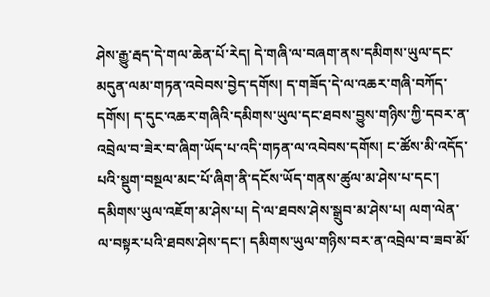ཤེས་རྒྱུ་རྦད་དེ་གལ་ཆེན་པོ་རེད། དེ་གཞི་ལ་བཞག་ནས་དམིགས་ཡུལ་དང་མདུན་ལམ་གཏན་འབེབས་བྱེད་དགོས། ད་གཟོད་དེ་ལ་འཆར་གཞི་བཀོད་དགོས། ད་དུང་འཆར་གཞིའི་དམིགས་ཡུལ་དང་ཐབས་བྱུས་གཉིས་ཀྱི་དབར་ན་འབྲེལ་བ་ཟེར་བ་ཞིག་ཡོད་པ་འདི་གཏན་ལ་འབེབས་དགོས། ང་ཚོས་མི་འདོད་པའི་སྡུག་བསྔལ་མང་པོ་ཞིག་ནི་དངོས་ཡོད་གནས་ཚུལ་མ་ཤེས་པ་དང་། དམིགས་ཡུལ་འཇོག་མ་ཤེས་པ། དེ་ལ་ཐབས་ཤེས་སྒྲུབ་མ་ཤེས་པ། ལག་ལེན་ལ་བསྟར་པའི་ཐབས་ཤེས་དང་། དམིགས་ཡུལ་གཉིས་བར་ན་འབྲེལ་བ་ཟབ་མོ་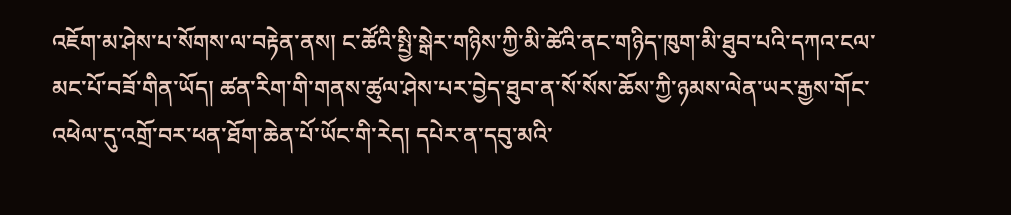འཇོག་མ་ཤེས་པ་སོགས་ལ་བརྟེན་ནས། ང་ཚོའི་སྤྱི་སྒེར་གཉིས་ཀྱི་མི་ཚེའི་ནང་གཉིད་ཁུག་མི་ཐུབ་པའི་དཀའ་ངལ་མང་པོ་བཟོ་གིན་ཡོད། ཚན་རིག་གི་གནས་ཚུལ་ཤེས་པར་བྱེད་ཐུབ་ན་སོ་སོས་ཆོས་ཀྱི་ཉམས་ལེན་ཡར་རྒྱས་གོང་འཕེལ་དུ་འགྲོ་བར་ཕན་ཐོག་ཆེན་པོ་ཡོང་གི་རེད། དཔེར་ན་དབུ་མའི་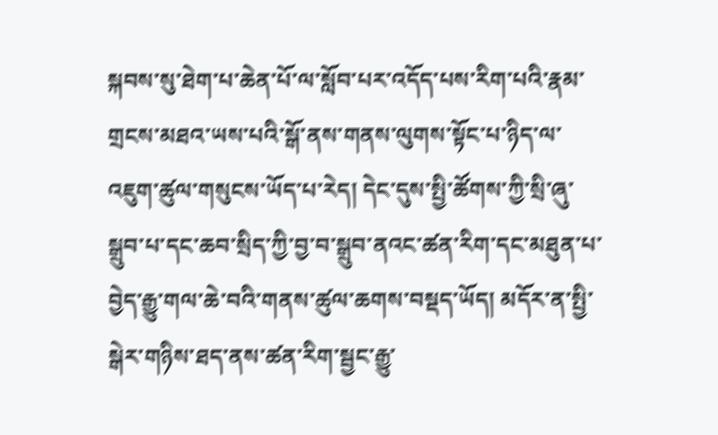སྐབས་སུ་ཐེག་པ་ཆེན་པོ་ལ་སློབ་པར་འདོད་པས་རིག་པའི་རྣམ་གྲངས་མཐའ་ཡས་པའི་སྒོ་ནས་གནས་ལུགས་སྟོང་པ་ཉིད་ལ་འཇུག་ཚུལ་གསུངས་ཡོད་པ་རེད། དེང་དུས་སྤྱི་ཚོགས་ཀྱི་སྲི་ཞུ་སྒྲུབ་པ་དང་ཆབ་སྲིད་ཀྱི་བྱ་བ་སྒྲུབ་ནའང་ཚན་རིག་དང་མཐུན་པ་བྱེད་རྒྱུ་གལ་ཆེ་བའི་གནས་ཚུལ་ཆགས་བསྡད་ཡོད། མདོར་ན་སྤྱི་སྒེར་གཉིས་ཐད་ནས་ཚན་རིག་སྦྱང་རྒྱུ་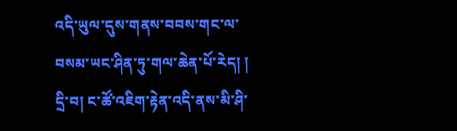འདི་ཡུལ་དུས་གནས་བབས་གང་ལ་བསམ་ཡང་ཤིན་ཏུ་གལ་ཆེན་པོ་རེད། །
དྲི་བ། ང་ཚོ་འཇིག་རྟེན་འདི་ནས་མི་ཤི་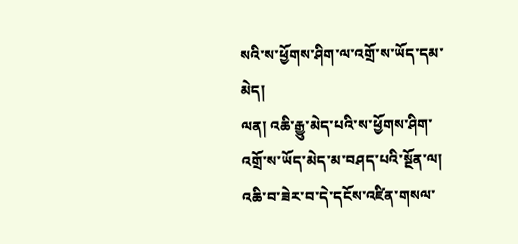སའི་ས་ཕྱོགས་ཤིག་ལ་འགྲོ་ས་ཡོད་དམ་མེད།
ལན། འཆི་རྒྱུ་མེད་པའི་ས་ཕྱོགས་ཤིག་འགྲོ་ས་ཡོད་མེད་མ་བཤད་པའི་སྔོན་ལ། འཆི་བ་ཟེར་བ་དེ་དངོས་འཛིན་གསལ་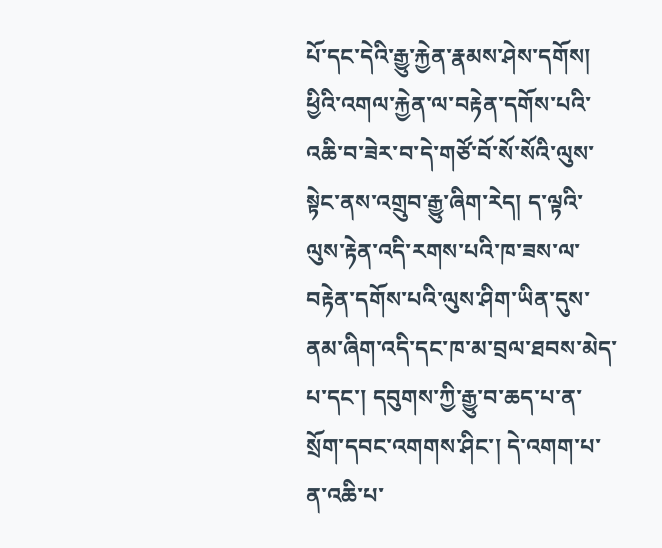པོ་དང་དེའི་རྒྱུ་རྐྱེན་རྣམས་ཤེས་དགོས། ཕྱིའི་འགལ་རྐྱེན་ལ་བརྟེན་དགོས་པའི་འཆི་བ་ཟེར་བ་དེ་གཙོ་བོ་སོ་སོའི་ལུས་སྟེང་ནས་འགྲུབ་རྒྱུ་ཞིག་རེད། ད་ལྟའི་ལུས་རྟེན་འདི་རགས་པའི་ཁ་ཟས་ལ་བརྟེན་དགོས་པའི་ལུས་ཤིག་ཡིན་དུས་ནམ་ཞིག་འདི་དང་ཁ་མ་བྲལ་ཐབས་མེད་པ་དང་། དབུགས་ཀྱི་རྒྱུ་བ་ཆད་པ་ན་སྲོག་དབང་འགགས་ཤིང་། དེ་འགག་པ་ན་འཆི་པ་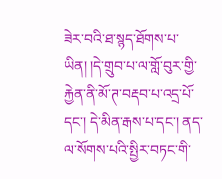ཟེར་བའི་ཐ་སྙད་ཐོགས་པ་ཡིན། །དེ་གྲུབ་པ་ལ་གློ་བུར་གྱི་རྐྱེན་ནི་མོ་ཊ་བརྡབ་པ་འདྲ་པོ་དང་། དེ་མིན་རྒས་པ་དང་། ནད་ལ་སོགས་པའི་སྤྱིར་བཏང་གི་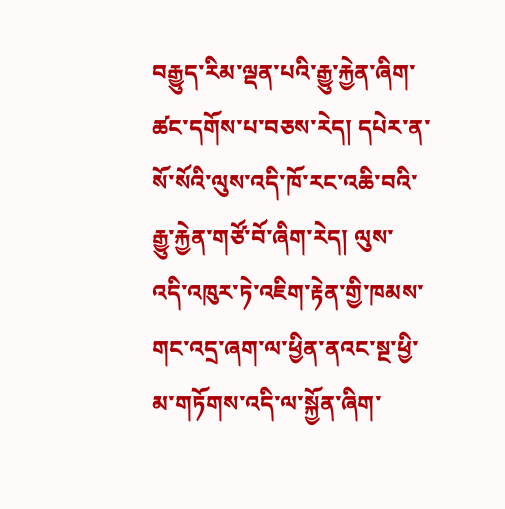བརྒྱུད་རིམ་ལྡན་པའི་རྒྱུ་རྐྱེན་ཞིག་ཚང་དགོས་པ་བཅས་རེད། དཔེར་ན་སོ་སོའི་ལུས་འདི་ཁོ་རང་འཆི་བའི་རྒྱུ་རྐྱེན་གཙོ་བོ་ཞིག་རེད། ལུས་འདི་འཁུར་ཏེ་འཇིག་རྟེན་གྱི་ཁམས་གང་འདྲ་ཞག་ལ་ཕྱིན་ནའང་སྔ་ཕྱི་མ་གཏོགས་འདི་ལ་སྐྱོན་ཞིག་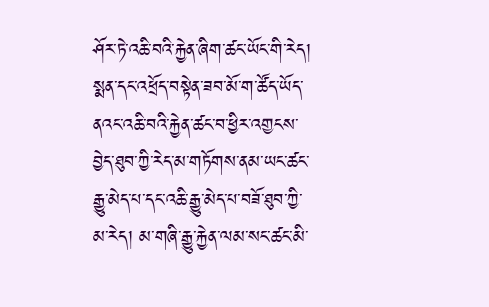ཤོར་ཏེ་འཆི་བའི་རྐྱེན་ཞིག་ཚང་ཡོང་གི་རེད། སྨན་དང་འཕྲོད་བསྟེན་ཟབ་མོ་ག་ཚོད་ཡོད་ནའང་འཆི་བའི་རྐྱེན་ཚང་བ་ཕྱིར་འགྱངས་བྱེད་ཐུབ་ཀྱི་རེད་མ་གཏོགས་ནམ་ཡང་ཚང་རྒྱུ་མེད་པ་དང་འཆི་རྒྱུ་མེད་པ་བཟོ་ཐུབ་ཀྱི་མ་རེད། མ་གཞི་རྒྱུ་རྐྱེན་ལམ་སང་ཚང་མི་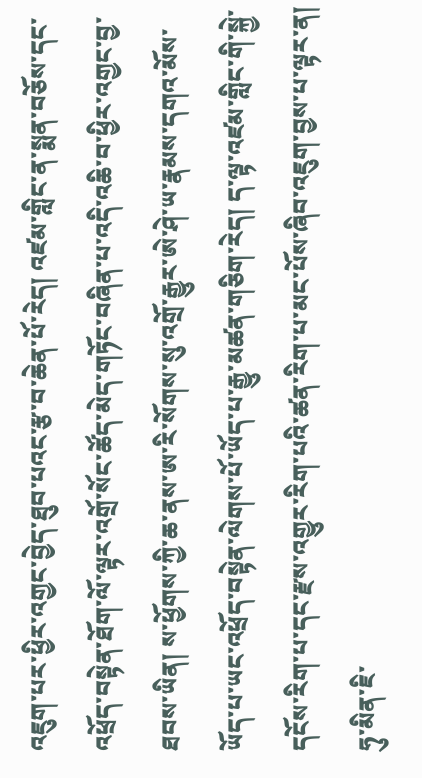འཇུག་པར་ཕྱིར་འགྱང་བྱེད་ཐུབ་པའང་རྩ་བ་ཆེན་པོ་རེད། འཛམ་གླིང་ན་སྨན་བཅོས་དང་འཕྲོད་བསྟེན་ཐོག་ལོ་ལྟར་འགྲོ་སོང་ཚོད་མེད་གཏོང་བཞིན་པ་འདི་འཆི་བ་ཕྱིར་འགྱང་བྱ་ཐབས་ཡིན། ས་ཕྱོགས་ཀྱི་ཆ་ནས་ཨ་རི་སོགས་སུ་འགྲོ་རྒྱུར་ཨེ་ཤེ་ཡ་རྣམས་དགའ་མོས་ཡོད་པ་ཡང་འཕྲོད་བསྟེན་ལེགས་པོ་ཡོད་པ་རྒྱུ་མཚན་གཅིག་རེད། ད་ལྟ་འཛམ་གླིང་གི་སྐྱེ་དངོས་རིག་པ་དང་རྫས་འགྱུར་རིག་པའི་ཚན་རིག་པ་མང་པོས་ཞིབ་འཇུག་བྱས་པ་ལྟར་ན། ཧུ་མིན་ཇི་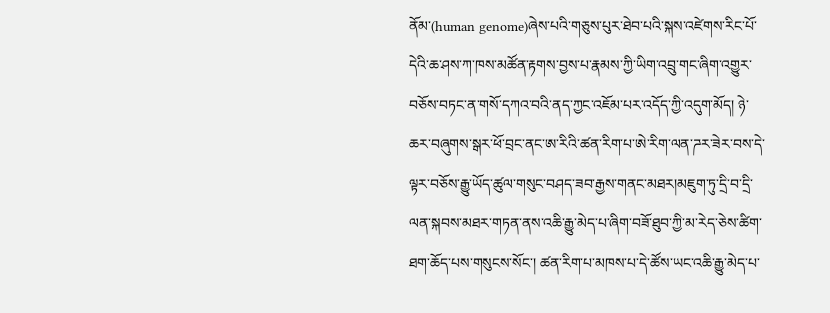ནོམ་(human genome)ཞེས་པའི་གཅུས་པུར་ཐེབ་པའི་སྐས་འཛེགས་རིང་པོ་དེའི་ཆ་ཤས་ཀ་ཁས་མཚོན་རྟགས་བྱས་པ་རྣམས་ཀྱི་ཡིག་འབྲུ་གང་ཞིག་འགྱུར་བཅོས་བཏང་ན་གསོ་དཀའ་བའི་ནད་ཀྱང་འཇོམ་པར་འདོད་ཀྱི་འདུག་མོད། ཉེ་ཆར་བཞུགས་སྒར་ཕོ་བྲང་ནང་ཨ་རིའི་ཚན་རིག་པ་ཨེ་རིག་ལན་ཌར་ཟེར་བས་དེ་ལྟར་བཅོས་རྒྱུ་ཡོད་ཚུལ་གསུང་བཤད་ཟབ་རྒྱས་གནང་མཐར།མཇུག་ཏུ་དྲི་བ་དྲི་ལན་སྐབས་མཐར་གཏན་ནས་འཆི་རྒྱུ་མེད་པ་ཞིག་བཟོ་ཐུབ་ཀྱི་མ་རེད་ཅེས་ཚིག་ཐག་ཆོད་པས་གསུངས་སོང་། ཚན་རིག་པ་མཁས་པ་དེ་ཚོས་ཡང་འཆི་རྒྱུ་མེད་པ་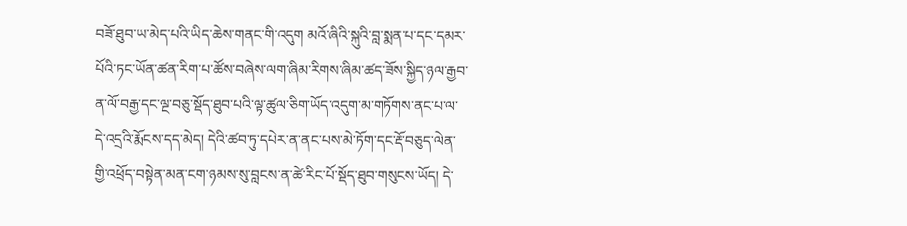བཟོ་ཐུབ་ཡ་མེད་པའི་ཡིད་ཆེས་གནང་གི་འདུག མའོ་ཞིའི་སྐུའི་བླ་སྨན་པ་དང་དམར་པོའི་ཏང་ཡོན་ཚན་རིག་པ་ཚོས་བཞེས་ལག་ཞིམ་རིགས་ཞིམ་ཚད་ཟོས་སྐྱིད་ཉལ་རྒྱབ་ན་ལོ་བརྒྱ་དང་ལྔ་བཅུ་སྡོད་ཐུབ་པའི་ལྟ་ཚུལ་ཅིག་ཡོད་འདུག་མ་གཏོགས་ནང་པ་ལ་དེ་འདྲའི་རྨོངས་དད་མེད། དེའི་ཚབ་ཏུ་དཔེར་ན་ནང་པས་མེ་ཏོག་དང་རྡོ་བཅུད་ལེན་གྱི་འཕྲོད་བསྟེན་མན་ངག་ཉམས་སུ་བླངས་ན་ཚེ་རིང་པོ་སྡོད་ཐུབ་གསུངས་ཡོད། དེ་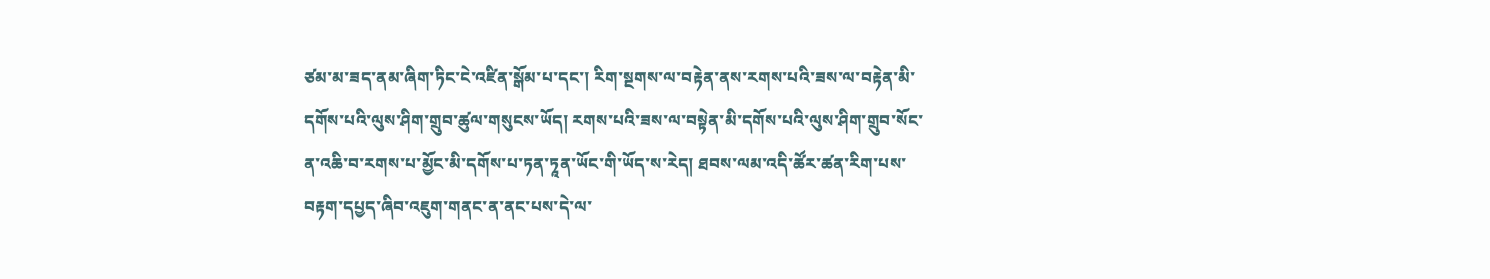ཙམ་མ་ཟད་ནམ་ཞིག་ཏིང་ངེ་འཛིན་སྒོམ་པ་དང་། རིག་སྔགས་ལ་བརྟེན་ནས་རགས་པའི་ཟས་ལ་བརྟེན་མི་དགོས་པའི་ལུས་ཤིག་གྲུབ་ཚུལ་གསུངས་ཡོད། རགས་པའི་ཟས་ལ་བསྟེན་མི་དགོས་པའི་ལུས་ཤིག་གྲུབ་སོང་ན་འཆི་བ་རགས་པ་མྱོང་མི་དགོས་པ་ཏན་ཏཱན་ཡོང་གི་ཡོད་ས་རེད། ཐབས་ལམ་འདི་ཚོར་ཚན་རིག་པས་བརྟག་དཔྱད་ཞིབ་འཇུག་གནང་ན་ནང་པས་དེ་ལ་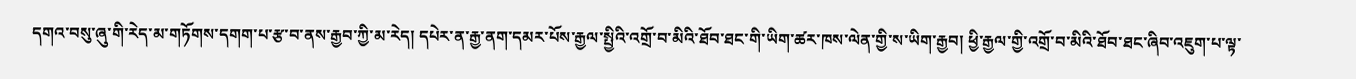དགའ་བསུ་ཞུ་གི་རེད་མ་གཏོགས་དགག་པ་རྩ་བ་ནས་རྒྱབ་ཀྱི་མ་རེད། དཔེར་ན་རྒྱ་ནག་དམར་པོས་རྒྱལ་སྤྱིའི་འགྲོ་བ་མིའི་ཐོབ་ཐང་གི་ཡིག་ཚར་ཁས་ལེན་གྱི་ས་ཡིག་རྒྱབ། ཕྱི་རྒྱལ་གྱི་འགྲོ་བ་མིའི་ཐོབ་ཐང་ཞིབ་འཇུག་པ་ལྟ་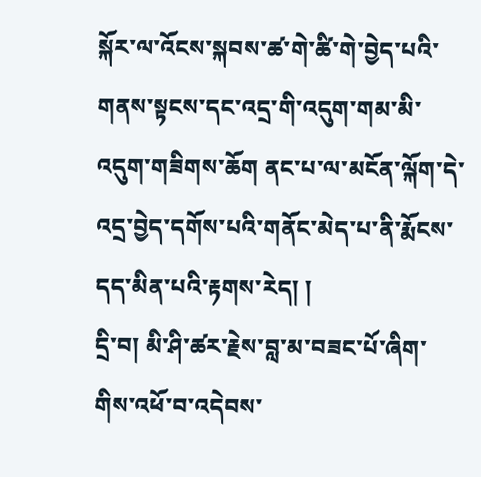སྐོར་ལ་འོངས་སྐབས་ཚ་གེ་ཚི་གེ་བྱེད་པའི་གནས་སྟངས་དང་འདྲ་གི་འདུག་གམ་མི་འདུག་གཟིགས་ཆོག ནང་པ་ལ་མངོན་ལྐོག་དེ་འདྲ་བྱེད་དགོས་པའི་གནོང་མེད་པ་ནི་རྨོངས་དད་མིན་པའི་རྟགས་རེད། །
དྲི་བ། མི་ཤི་ཚར་རྗེས་བླ་མ་བཟང་པོ་ཞིག་གིས་འཕོ་བ་འདེབས་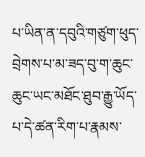པ་ཡིན་ན་དབུའི་གཙུག་ཕུད་བྲེགས་པ་མ་ཟད་བུ་ག་ཆུང་ཆུང་ཡང་མཐོང་ཐུབ་རྒྱུ་ཡོད་པ་དེ་ཚན་རིག་པ་རྣམས་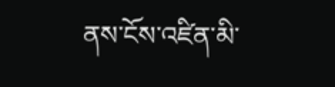ནས་ངོས་འཛིན་མི་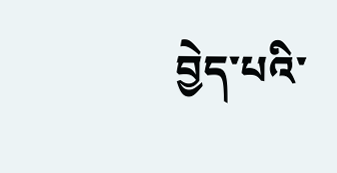བྱེད་པའི་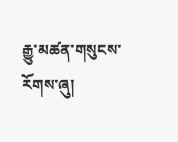རྒྱུ་མཚན་གསུངས་རོགས་ཞུ།